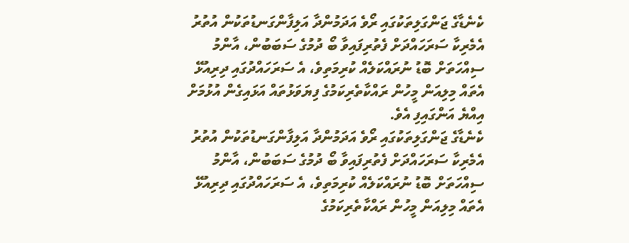ކެނެޑާގެ ޖަންގަލިތަކުގައި ރޯވެ އަދަމުންދާ އަލިފާންގަނޑުތަކުން އުތުރު އެމެރިކާ ސަރަހައްދަށް ފެތުރިފައިވާ ބޯ ދުމުގެ ސަބަބުން، އާންމު ސިއްހަތަށް ބޮޑު ނުރައްކަލެއް ކުރިމަތިވެ، އެ ސަރަހައްދުގައި ދިރިއުޅޭ އެތައް މިލިއަން މީހުން ރައްކާތެރިކަމުގެ ފިޔަވަޅުތައް އަޅައިގެން އުޅުމަށް އިއްޔެ އަންގައިފި އެވެ.
ކެނެޑާގެ ޖަންގަލިތަކުގައި ރޯވެ އަދަމުންދާ އަލިފާންގަނޑުތަކުން އުތުރު އެމެރިކާ ސަރަހައްދަށް ފެތުރިފައިވާ ބޯ ދުމުގެ ސަބަބުން، އާންމު ސިއްހަތަށް ބޮޑު ނުރައްކަލެއް ކުރިމަތިވެ، އެ ސަރަހައްދުގައި ދިރިއުޅޭ އެތައް މިލިއަން މީހުން ރައްކާތެރިކަމުގެ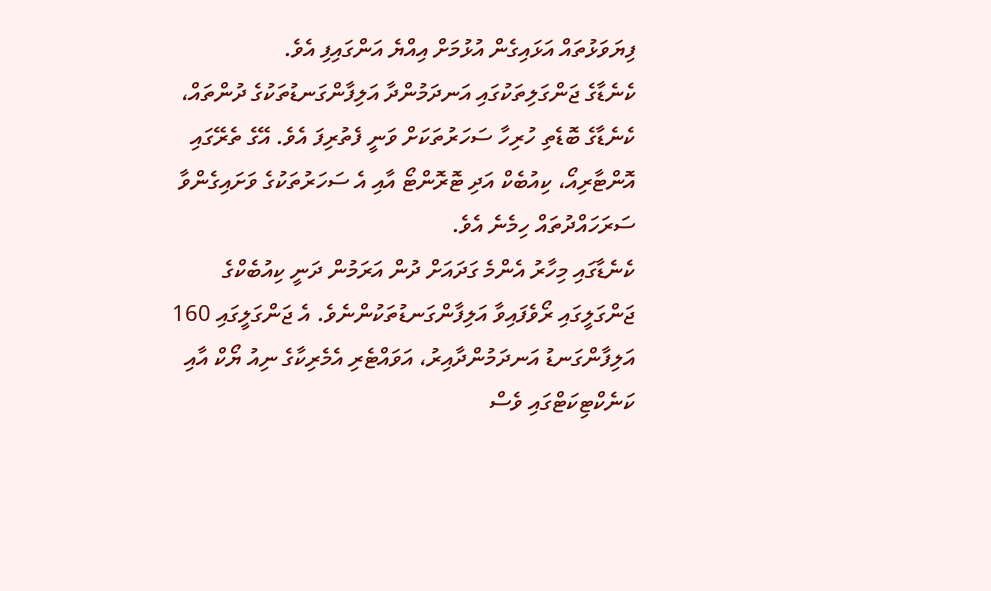ފިޔަވަޅުތައް އަޅައިގެން އުޅުމަށް އިއްޔެ އަންގައިފި އެވެ.
ކެނެޑާގެ ޖަންގަލިތަކުގައި އަނދަމުންދާ އަލިފާންގަނޑުތަކުގެ ދުންތައް، ކެނެޑާގެ ބޮޑެތި ހުރިހާ ސަހަރުތަކަށް ވަނީ ފެތުރިފަ އެވެ. އޭގެ ތެރޭގައި އޮންޓާރިއޯ، ކިއުބެކް އަދި ޓޮރޮންޓޯ އާއި އެ ސަހަރުތަކުގެ ވަށައިގެންވާ ސަރަހައްދުތައް ހިމެނެ އެވެ.
ކެނެޑާގައި މިހާރު އެންމެ ގަދައަށް ދުން އަރަމުން ދަނީ ކިއުބެކްގެ ޖަންގަލީގައި ރޯވެފައިވާ އަލިފާންގަނޑުތަކުންނެވެ. އެ ޖަންގަލީގައި 160 އަލިފާންގަނޑު އަނދަމުންދާއިރު، އަވައްޓެރި އެމެރިކާގެ ނިއު ޔޯކް އާއި ކަނެކްޓިކަޓްގައި ވެސް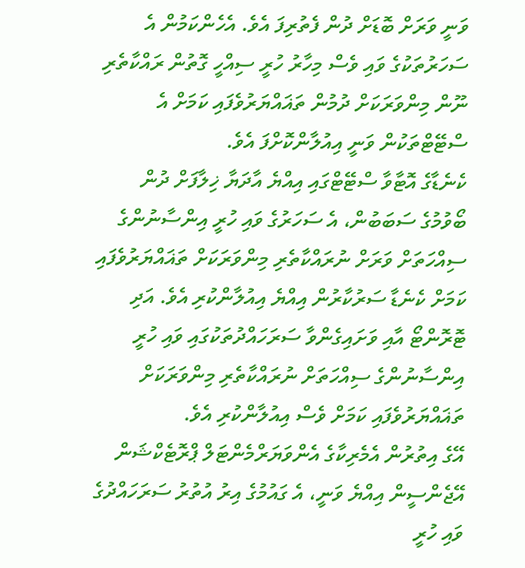ވަނީ ވަރަށް ބޮޑަށް ދުން ފެތުރިފަ އެވެ. އެހެންކަމުން އެ ސަހަރުތަކުގެ ވައި ވެސް މިހާރު ހުރީ ސިއްހީ ގޮތުން ރައްކާތެރި ނޫން މިންވަރަކަށް ދުމުން ތަޣައްޔަރުވެފައި ކަމަށް އެ ސްޓޭޓްތަކުން ވަނީ އިއުލާންކޮށްފަ އެވެ.
ކެނެޑާގެ އޮޓާވާ ސްޓޭޓްގައި އިއްޔެ އާދަޔާ ޚިލާފަށް ދުން ބޯވުމުގެ ސަބަބުން، އެ ސަހަރުގެ ވައި ހުރީ އިންސާނުންގެ ސިއްހަތަށް ވަރަށް ނުރައްކާތެރި މިންވަރަކަށް ތަޣައްޔަރުވެފައި ކަމަށް ކެނެޑާ ސަރުކާރުން އިއްޔެ އިއުލާންކުރި އެވެ. އަދި ޓޮރޮންޓޯ އާއި ވަށައިގެންވާ ސަރަހައްދުތަކުގައި ވައި ހުރީ އިންސާނުންގެ ސިއްހަތަށް ނުރައްކާތެރި މިންވަރަކަށް ތަޣައްޔަރުވެފައި ކަމަށް ވެސް އިއުލާންކުރި އެވެ.
އޭގެ އިތުރުން އެމެރިކާގެ އެންވަޔަރްމެންޓަލް ޕްރޮޓެކްޝަން އޭޖެންސީން އިއްޔެ ވަނީ، އެ ގައުމުގެ އިރު އުތުރު ސަރަހައްދުގެ ވައި ހުރީ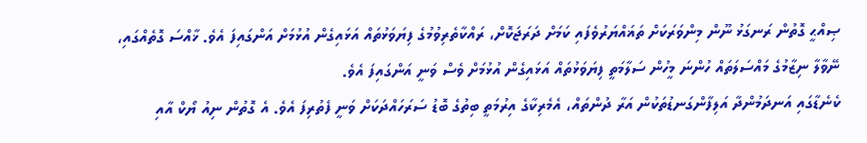ޞިއްޙީ ގޮތުން ރަނގަޅު ނޫން މިންވަރަކަށް ތަޣައްޔަރުވެފައި ކަމަށް ދަރަޖަކޮށް، ރައްކާތެރިވުމުގެ ފިޔަވަޅުތައް އަޅައިގެން އުޅުމަށް އަންގައިފަ އެވެ. ޚާއްސަ ގޮތެއްގައި، ނޭވާލާ ނިޒާމުގެ މައްސަލަތައް ހުންނަ މީހުން ސަލާމަތީ ފިޔަވަޅުތައް އަޅައިގެން އުޅުމަށް ވެސް ވަނީ އަންގައިފަ އެވެ.
ކެނެޑާގައި އަނދަމުންދާ އަލިފާންގަނޑުތަކުން އަރާ ދުންތައް، އެމެރިކާގެ އިރުމަތީ ބިތުގެ ބޮޑު ސަރަހައްދަކަށް ވަނީ ފެތުރިފަ އެވެ. އެ ގޮތުން ނިއު ޔޯކް އާއި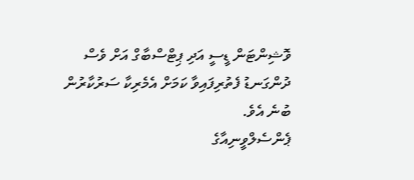ވޮޝިންޓަން ޑީސީ އަދި ޕިޓްސްބާގް އަށް ވެސް ދުންގަނޑު ފެތުރިފައިވާ ކަމަށް އެމެރިކާ ސަރުކާރުން ބުނެ އެވެ.
ޕެންސެލްވީނިއާގެ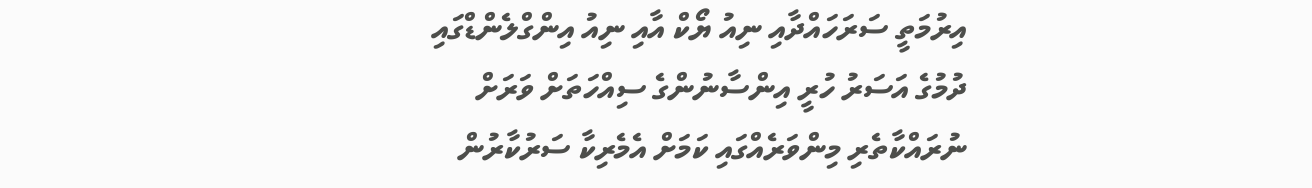އިރުމަތީ ސަރަހައްދާއި ނިއު ޔޯކް އާއި ނިއު އިންގްލެންޑްގައި ދުމުގެ އަސަރު ހުރީ އިންސާނުންގެ ސިއްހަތަށް ވަރަށް ނުރައްކާތެރި މިންވަރެއްގައި ކަމަށް އެމެރިކާ ސަރުކާރުން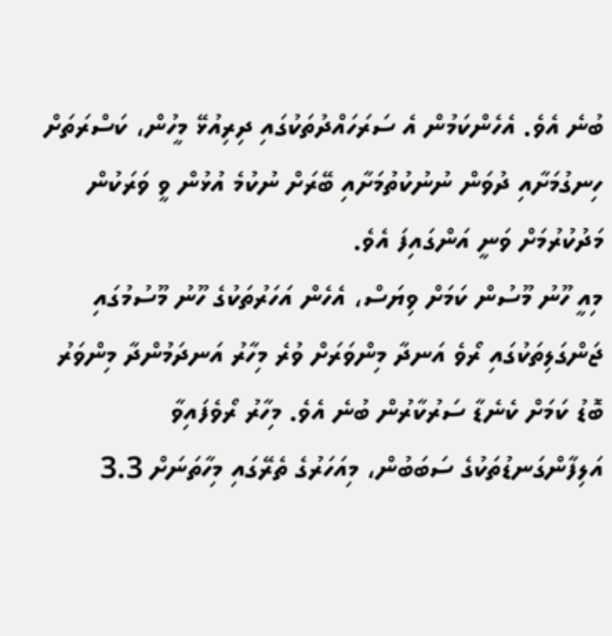ބުނެ އެވެ. އެހެންކަމުން އެ ސަރަހައްދުތަކުގައި ދިރިއުޅޭ މީހުން، ކަސްރަތަށް ހިނގުމަށާއި ދުވަން ނުނުކުތުމަށާއި ބޭރަށް ނުކުމެ އުޅުން ވީ ވަރަކުން މަދުކުރުމަށް ވަނީ އަންގައިފަ އެވެ.
މިއީ ހޫނު މޫސުން ކަމަށް ވިޔަސް، އެހެން އަހަރުތަކުގެ ހޫނު މޫސުމުގައި ޖަންގަލިތަކުގައި ރޯވެ އަނދާ މިންވަރަށް ވުރެ މިހާރު އަނދަމުންދާ މިންވަރު ބޮޑު ކަމަށް ކެނެޑާ ސަރުކާރުން ބުނެ އެވެ. މިހާރު ރޯވެފައިވާ އަލިފާންގަނޑުތަކުގެ ސަބަބުން، މިއަހަރުގެ ތެރޭގައި މިހާތަނަށް 3.3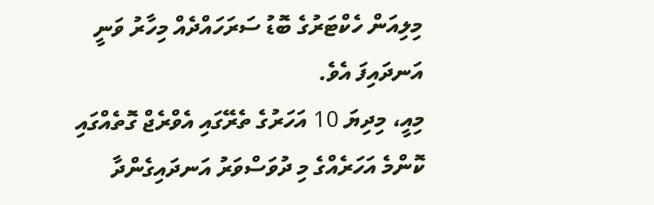މިލިއަން ހެކްޓަރުގެ ބޮޑު ސަރަހައްދެއް މިހާރު ވަނީ އަނދައިފަ އެވެ.
މިއީ، މިދިޔަ 10 އަހަރުގެ ތެރޭގައި އެވްރެޖް ގޮތެއްގައި ކޮންމެ އަހަރެއްގެ މި ދުވަސްވަރު އަނދައިގެންދާ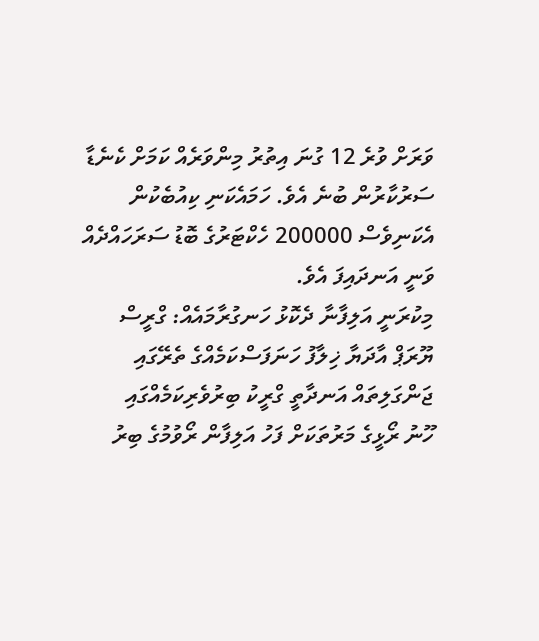ވަރަށް ވުރެ 12 ގުނަ އިތުރު މިންވަރެއް ކަމަށް ކެނެޑާ ސަރުކާރުން ބުނެ އެވެ. ހަމައެކަނި ކިއުބެކުން އެކަނިވެސް 200000 ހެކްޓަރުގެ ބޮޑު ސަރަހައްދެއް ވަނީ އަނދައިފަ އެވެ.
މިކުރަނީ އަލިފާނާ ދެކޮޅު ހަނގުރާމައެއް: ގްރީސް
ޔޫރަޕް އާދަޔާ ޚިލާފު ހަނަފަސްކަމެއްގެ ތެރޭގައި
ޖަންގަލިތައް އަނދާތީ ގްރީކު ބިރުވެރިކަމެއްގައި
ހޫނު ރޯޅީގެ މަރުތަކަށް ފަހު އަލިފާން ރޯވުމުގެ ބިރު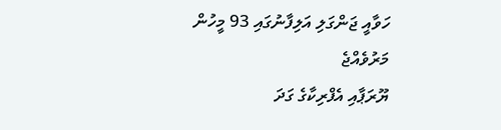ހަވާއީ ޖަންގަލި އަލިފާނުގައި 93 މީހުން މަރުވެއްޖެ
ޔޫރަޕާއި އެފްރިކާގެ ގަދަ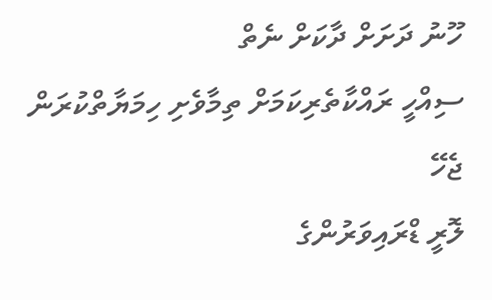ހޫނު ދަށަށް ދާކަށް ނެތް
ސިއްހީ ރައްކާތެރިކަމަށް ތިމާވެށި ހިމަޔާތްކުރަން ޖެހޭ
ލޮރީ ޑްރައިވަރުންގެ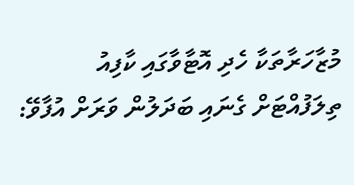މުޒާހަރާތަކާ ހެދި އޮޓާވާގައި ކާފިއު
ތިލަފުއްޓަށް ގެނައި ބަދަލުން ވަރަށް އުފާވޭ: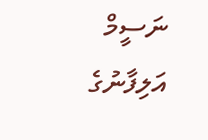ނަސީމް
އަލިފާނުގެ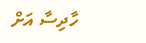ހާދިސާ އަށް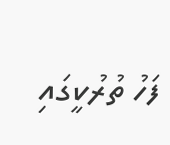ފަހު ތުރުކީގައި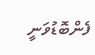ފެންބޮޑުވަނީ